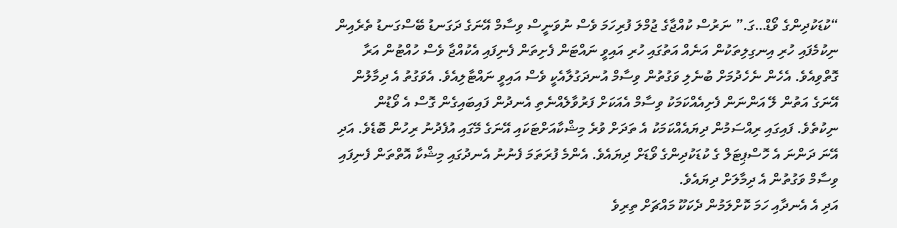“ކުޑަކުދިންގެ ވޯޑް…ގަ.” ނަރުސް ކުއްޖާގެ ޖުމްލަ ފުރިހަމަ ވެސް ނުވަނީސް ވިސާމް އޭނަގެ ދަގަނޑު ބޭސްގަނޑު ތެރެއިން ނިކުމެފައި ހުރި އިނގިލިތަކުން އަނެއް އަތުގައި ހުރި އައިވީ ނައްޓަން ފެށިތަން ފެނިފައި އެކުއްޖާ ވެސް ހުއްޓުން އަރާ ގޮތްވިއެވެ. އެހެން ނެހެދުމަށް ބުނެލި ވަގުތުން ވިސާމް އުނދަގުލާއެކީ ވެސް އައިވީ ނައްޓާލިއެވެ. އެވަގުތު އެ ދިމާލުން އޭނަގެ އަތުން ލޭ އަންނަން ފެށިއެއްކަމަކު ވިސާމް އެއަކަށް ފަރުވާލެއްނެތި އެނދުން ފައިބައިގެން ގޮސް އެ ވޯޑުން ނިކުތެވެ. ފައިގައި ރިއްސަމުން ދިޔައެއްކަމަކު އެ ތަދަށް ވުރެ މިޝްކާއަށްޓަކައި އޭނަގެ މޭގައި އުފެދުނު ރިހުން ބޮޑެވެ. އަދި އޭނަ ދަންނަ އެ ހޮސްޕިޓަލް ގެ ކުޑަކުދިންގެ ވޯޑަށް ދިޔައެވެ. އެންމެ ފުރަތަމަ ފެނުނު އެނދުގައި މިޝްކާ އޮތްތަން ފެނިފައި ވިސާމް ވަގުތުން އެ ދިމާލަށް ދިޔައެވެ.
އަދި އެ އެނދާއި ހަމަ ކޮށްލަމުން ދެކަކޫ މައްޗަށް ތިރިވެ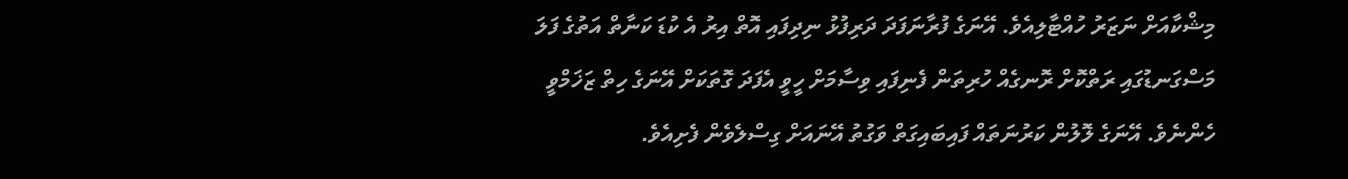މިޝްކާއަށް ނަޒަރު ހުއްޓާލިއެވެ. އޭނަގެ ފުރާނަފަދަ ދަރިފުޅު ނިދިފައި އޮތް އިރު އެ ކުޑަ ކަނާތް އަތުގެ ފަލަ މަސްގަނޑުގައި ރަތްކޮށް ރޮނގެއް ހުރިތަން ފެނިފައި ވިސާމަށް ހީވީ އެފަދަ ގޮތަކަށް އޭނަގެ ހިތް ޒަޚަމްވީ ހެންނެވެ. އޭނަގެ ލޮލުން ކަރުނަތައް ފައިބައިގަތް ވަގުތު އޭނައަށް ގިސްލެވެން ފެށިއެވެ.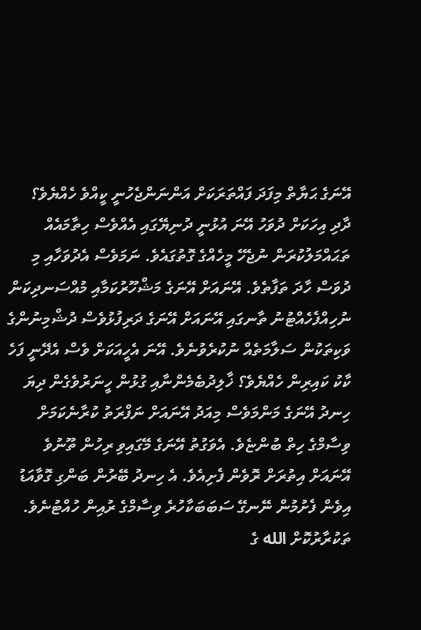އޭނަގެ ޙަޔާތް މިފަދަ ފައްތަރަކަށް އަންނަންޖެހުނީ ކީއްވެ ހެއްޔެވެ؟ ދާދި އިހަކަށް ދުވަހު އޭނަ އުޅުނީ ދުނިޔޭގައި އެއްވެސް ހިތާމައެއް ތަޙައްމަލުކުރަން ނުޖެހޭ މީހެއްގެ ގޮތުގައެވެ. ނަމަވެސް އެދުވަހާއި މި ދުވަސް ހާދަ ތަފާތެވެ. އޭނައަށް އޭނަގެ މަޝްހޫރުކަމާއި މުއްސަނދިކަން ނުހިއްފެހެއްޓުނު ތާނގައި އޭނައަށް އޭނަގެ ދަރިފުޅުވެސް ދުޝްމިނުންގެ ވަކިތަކުން ސަލާމަތެއް ނުކުރެވުނެވެ. އޭނަ އެހީއަކަށް ވެސް އެދޭނީ ފަހެ ކާކު ކައިރިން ހެއްޔެވެ؟ ޚާލިދުބެމެންނާއި ގުޅުން ހީނަރުވެގެން ދިޔަ ހިނދު އޭނަގެ މަންމަވެސް މިއަދު އޭނައަށް ނަފްރަތު ކުރާނެކަމަށް ވިސާމްގެ ހިތް ބުންޏެވެ. އެވަގުތު އޭނަގެ މޭގައިވި ރިހުން ތޫނުވެ އޭނައަށް އިތުރަށް ރޮވެން ފެށިއެވެ. އެ ހިނދު ބޭރުން ބަންގި ގޮވާއަޑު އިވެން ފެށުމުން ނޭނގޭ ސަބަބަކާހުރެ ވިސާމްގެ ރުއިން ހުއްޓުނެވެ. ތަކުރާރުކޮށް الله ގެ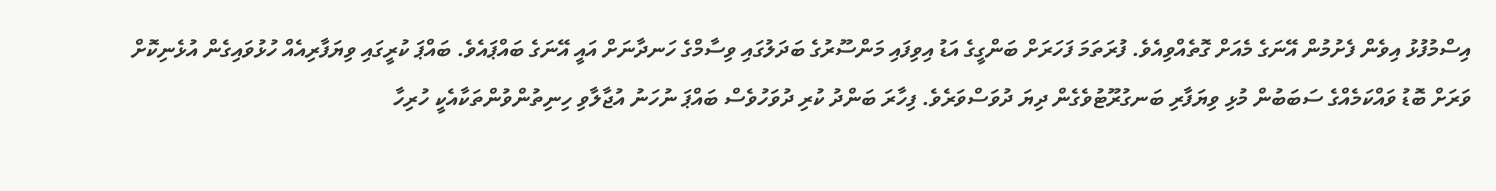އިސްމުފުޅު އިވެން ފެށުމުން އޭނަގެ މެއަށް ގޮތެއްވިއެވެ. ފުރަތަމަ ފަހަރަށް ބަންގީގެ އަޑު އިވިފައި މަންސޫރުގެ ބަދަލުގައި ވިސާމްގެ ހަނދާނަށް އައީ އޭނަގެ ބައްޕައެވެ. ބައްޕަ ކުރީގައި ވިޔަފާރިއެއް ހުޅުވައިގެން އުޅެނިކޮށް ވަރަށް ބޮޑު ވައްކަމެއްގެ ސަބަބުން މުޅި ވިޔަފާރި ބަނގުރޫޓުވެގެން ދިޔަ ދުވަސްވަރެވެ. ފިހާރަ ބަންދު ކުރި ދުވަހުވެސް ބައްޕަ ނުހަނު އުޖާލާވި ހިނިތުންވުންތަކާއެކީ ހުރިހާ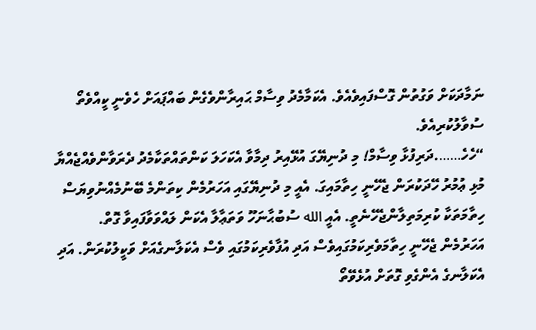ނަމާދަކަށް ވަގުތުން ގޮސްފައިވެއެވެ. އެކަމާމެދު ވިސާމް ޙައިރާންވެގެން ބައްޕައަށް ހެވެނީ ކީއްވެތޯ ސުވާލުކުރިއެވެ.
“ހެހެ…….ދަރިފުޅާ ވިސާމް! މި ދުނިޔޭގަ އުޅޭއިރު ދިމާވާ އެކަހަލަ ކަންތައްތަކާމެދު ދެރަވާންވެއްޖެއްޔާ މުޅި ޢުމުރު ހޭދަކުރަން ޖެހޭނީ ހިތާމައިގަ. އެއީ މި ދުނިޔޭގައި އަހަރުމެން ކިތަންމެ ބޭނުމެއްނުވިޔަސް ހިތާމަތަކާ ކުރިމަތިލާންޖެހޭނެތީ. އެއީ الله ސުބުޙާނަހޫ ވަތަޢާލާ އެކަން ލައްވަވާފައިވާ ގޮތް. އަހަރުމެން ޖެހޭނީ ހިތާމަވެރިކަމުގައިވެސް އަދި އުފާވެރިކަމުގައި ވެސް އެކަލާނގެއަށް ވަކީލުކުރަން. އަދި އެކަލާނގެ އެންގެވި ގޮތަށް އުޅެވޭތޯ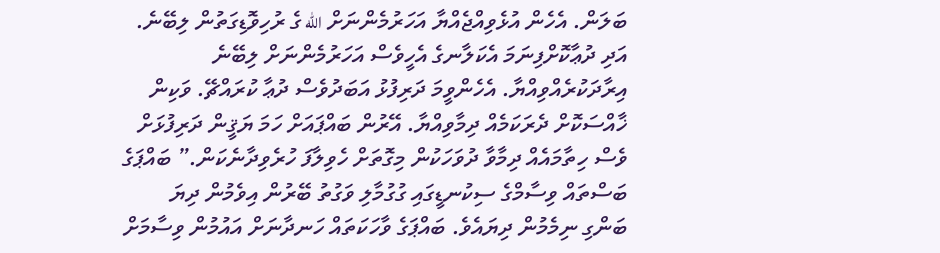ބަލަން. އެހެން އުޅެވިއްޖެއްޔާ އަހަރުމެންނަށް الله ގެ ރުހިވޮޑިގަތުން ލިބޭނެ. އަދި ދުޢާކޮށްފިނަމަ އެކަލާނގެ އެހީވެސް އަހަރުމެންނަށް ލިބޭނެ އިރާދަކުރެއްވިއްޔާ. އެހެންވީމަ ދަރިފުޅު އަބަދުވެސް ދުޢާ ކުރައްޗޭ. ވަކިން ޚާއްސަކޮށް ދެރަކަމެއް ދިމާވިއްޔާ. އޭރުން ބައްޕައަށް ހަމަ ޔަޤީން ދަރިފުޅަށް ވެސް ހިތާމައެއް ދިމާވާ ދުވަހަކުން މިގޮތަށް ހެވިލާފަ ހުރެވިދާނެކަން.” ބައްޕަގެ ބަސްތައް ވިސާމްގެ ސިކުނޑީގައި ގުގުމާލި ވަގުތު ބޭރުން އިވެމުން ދިޔަ ބަންގި ނިމެމުން ދިޔައެވެ. ބައްޕަގެ ވާހަކަތައް ހަނދާނަށް އައުމުން ވިސާމަށް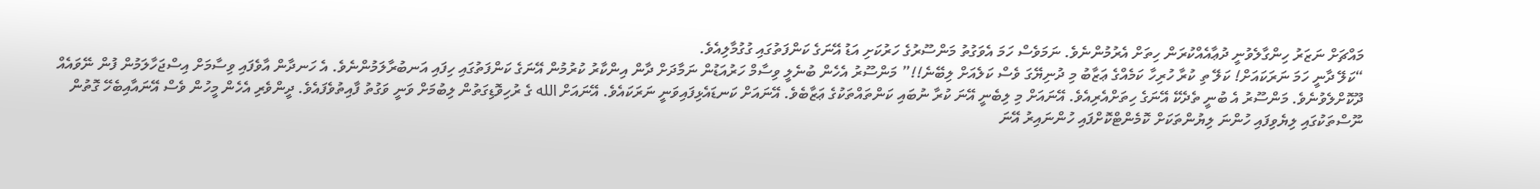މައްޗަށް ނަޒަރު ހިންގާލެވުނީ ދުޢާއެއްކުރަން ހިތަށް އެރުމުންނެވެ. ނަމަވެސް ހަމަ އެވަގުތު މަންސޫރުގެ ހަރުކަށި އަޑު އޭނަގެ ކަންފަތުގައި ގުގުމާލިއެވެ.
“ކަލޭ ދާނީ ހަމަ ނަރަކައަށް! ކަލޭ ތި ކުރާ ހުރިހާ ކަމެއްގެ ޢަޒާބު މި ދުނިޔޭގަ ވެސް ކަލެއަށް ލިބޭނެ!!” މަންސޫރު އެހެން ބުނެލީ ވިސާމް ހަރުއަޑުން ނަމާދަށް ދާން އިންކާރު ކުރުމުން އޭނަގެ ކަންފަތުގައި ހިފައި އަނބުރާލަމުންނެވެ. އެ ހަނދާން އާވެފައި ވިސާމަށް އިސްޖަހާލަމުން ފުން ނޭވައެއް ދޫކޮށްލެވުނެވެ. މަންސޫރު އެ ބުނީ ތެދެކޭ އޭނަގެ ހިތަށްއެރިއެވެ. އޭނައަށް މި ލިބެނީ އޭނަ ކުރާ ނުބައި ކަންތައްތަކުގެ ޢަޒާބެވެ. އޭނައަށް ކަނޑައެޅިފައިވަނީ ނަރަކައެވެ. އޭނައަށް الله ގެ ރުހިވޮޑިގަތުން ލިބުމަށް ވަނީ ވަގުތު ފާއިތުވެފައެވެ. ދީންވެރި އެހެން މީހުން ވެސް އޭނައާއިބެހޭ ގޮތުން ނޫސްތަކުގައި ލިޔެވިފައި ހުންނަ ލިޔުންތަކަށް ކޮމެންޓްކޮށްފައި ހުންނައިރު އޭނަ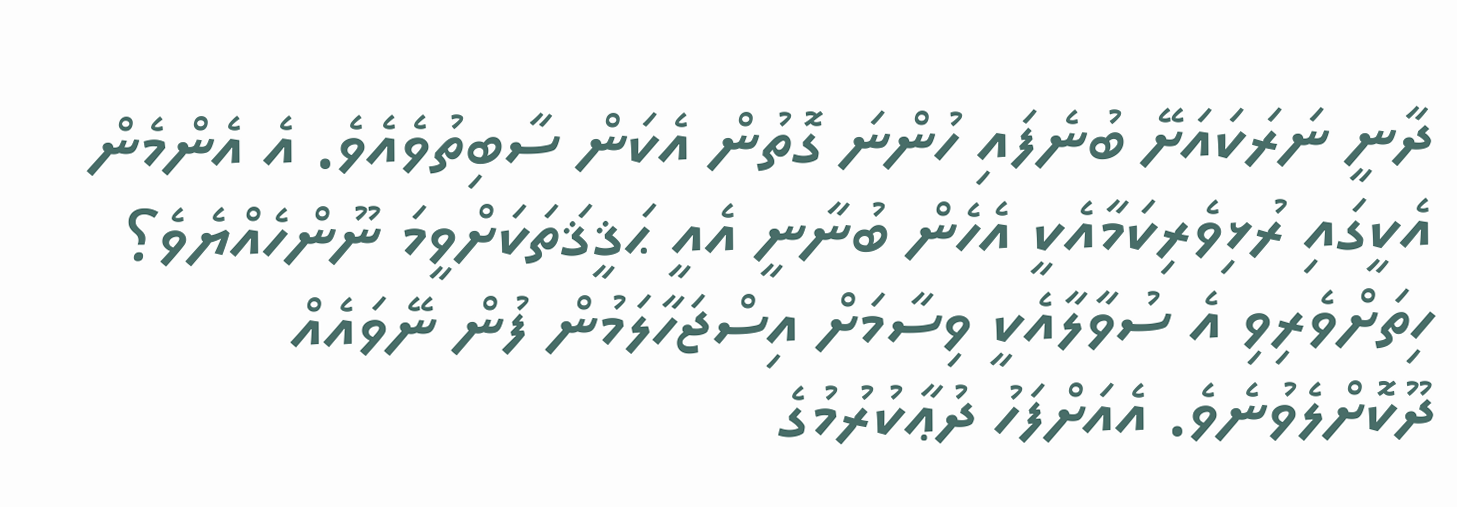ދާނީ ނަރަކައަށޭ ބުނެފައި ހުންނަ ގޮތުން އެކަން ސާބިތުވެއެވެ. އެ އެންމެން އެކީގައި ރުޅިވެރިކަމާއެކީ އެހެން ބުނާނީ އެއީ ޙަޤީޤަތަކަށްވީމަ ނޫންހެއްޔެވެ؟ ހިތަށްވެރިވި އެ ސުވާލާއެކީ ވިސާމަށް އިސްޖަހާލަމުން ފުން ނޭވައެއް ދޫކޮށްލެވުނެވެ. އެއަށްފަހު ދުޢާކުރުމުގެ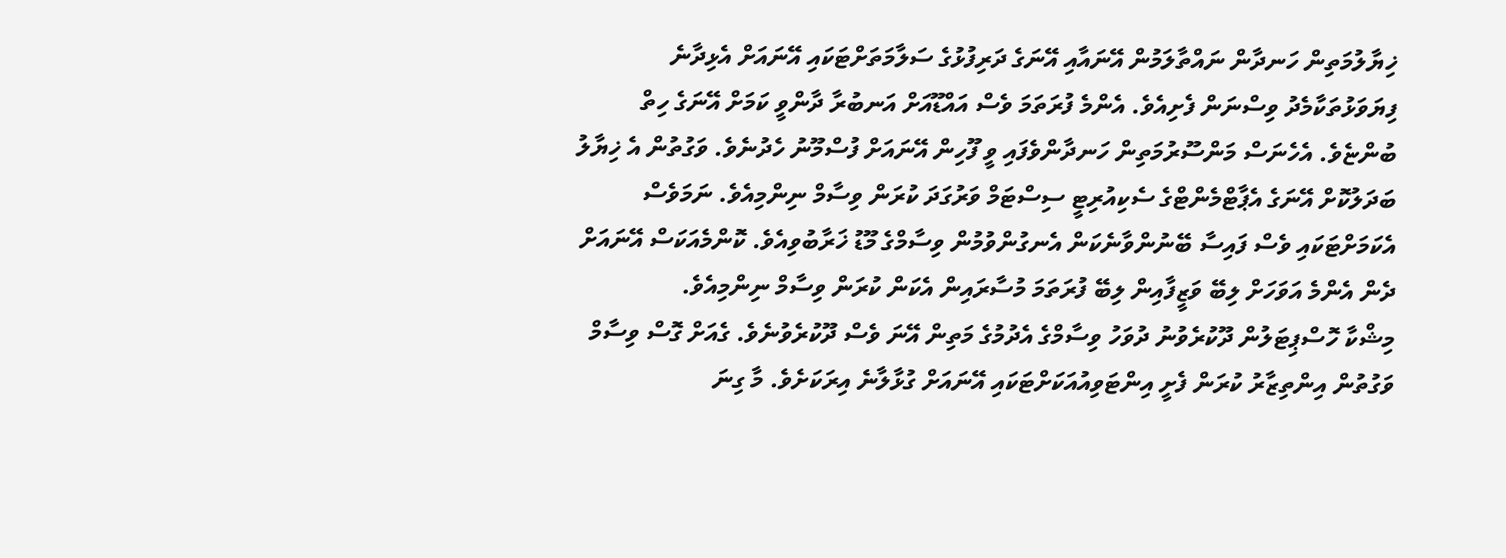ޚިޔާލުމަތިން ހަނދާން ނައްތާލަމުން އޭނައާއި އޭނަގެ ދަރިފުޅުގެ ސަލާމަތަށްޓަކައި އޭނައަށް އެޅިދާނެ ފިޔަވަޅުތަކާމެދު ވިސްނަން ފެށިއެވެ. އެންމެ ފުރަތަމަ ވެސް އައްޑޫއަށް އަނބުރާ ދާންވީ ކަމަށް އޭނަގެ ހިތް ބުންޏެވެ. އެހެނަސް މަންސޫރުމަތިން ހަނދާންވެފައި ވީ ފޫހިން އޭނައަށް ފުސްމޫނު ހެދުނެވެ. ވަގުތުން އެ ޚިޔާލު ބަދަލުކޮށް އޭނަގެ އެޕާޓްމެންޓްގެ ސެކިއުރިޓީ ސިސްޓަމް ވަރުގަދަ ކުރަން ވިސާމް ނިންމިއެވެ. ނަމަވެސް އެކަމަށްޓަކައި ވެސް ފައިސާ ބޭނުންވާނެކަން އެނގުންވުމުން ވިސާމްގެ މޫޑު ޚަރާބުވިއެވެ. ކޮންމެއަކަސް އޭނައަށް ދެން އެންމެ އަވަހަށް ލިބޭ ވަޒީފާއިން ލިބޭ ފުރަތަމަ މުސާރައިން އެކަން ކުރަން ވިސާމް ނިންމިއެވެ.
މިޝްކާ ހޮސްޕިޓަލުން ދޫކުރެވުނު ދުވަހު ވިސާމްގެ އެދުމުގެ މަތިން އޭނަ ވެސް ދޫކުރެވުނެވެ. ގެއަށް ގޮސް ވިސާމް ވަގުތުން އިންތިޒާރު ކުރަން ފެށީ އިންޓަވިއުއަކަށްޓަކައި އޭނައަށް ގުޅާލާނެ އިރަކަށެވެ. މާ ގިނަ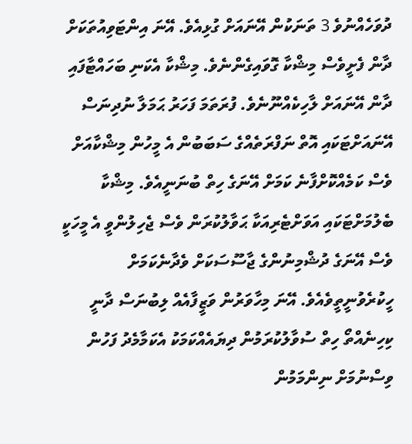ދުވަހެއްނުވެ 3 ތަނަކުން އޭނައަށް ގުޅިއެވެ. އޭނަ އިންޓަވިއުތަކަށް ދާން ފެށީވެސް މިޝްކާ ގޮވައިގެންނެވެ. މިޝްކާ އެކަނި ބަހައްޓާފައި ދާން އޭނައަށް ލާހިކެއްނޫނެވެ. ފުރަތަމަ ފަހަރު ޙަމަލާ ނުދިނަސް އޭނައަށްޓަކައި އޮތް ނަފްރަތެއްގެ ސަބަބުން އެ މީހުން މިޝްކާއަށް ވެސް ކަމެއްކޮށްފާނެ ކަމަށް އޭނަގެ ހިތް ބުނަނީއެވެ. މިޝްކާ ބެލުމަށްޓަކައި އަވަށްޓެރިއަކާ ޙަވާލުކުރަން ވެސް ޖެހިލުންވީ އެ މީހަކީ ވެސް އޭނަގެ ދުޝްމިނުންގެ ޖާސޫސަކަށް ވެދާނެކަމަށް ހީކުރެވުނީތީވެއެވެ. އޭނަ މިހާވަރުން ވަޒީފާއެއް ލިބުނަސް ދާނީ ކިހިނެއްތޯ ހިތް ސުވާލުކުރަމުން ދިޔައެއްކަމަކު އެކަމާމެދު ފަހުން ވިސްނުމަށް ނިންމަމުން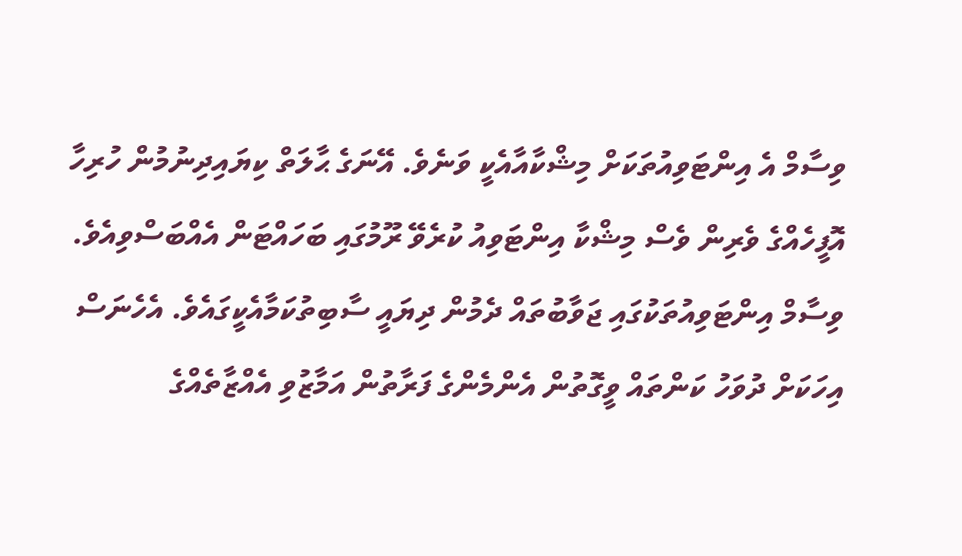ވިސާމް އެ އިންޓަވިއުތަކަށް މިޝްކާއާއެކީ ވަނެވެ. އޭނަގެ ޙާލަތް ކިޔައިދިނުމުން ހުރިހާ އޮފީހެއްގެ ވެރިން ވެސް މިޝްކާ އިންޓަވިއު ކުރެވޭ ރޫމުގައި ބަހައްޓަން އެއްބަސްވިއެވެ. ވިސާމް އިންޓަވިއުތަކުގައި ޖަވާބުތައް ދެމުން ދިޔައީ ސާބިތުކަމާއެކީގައެވެ. އެހެނަސް އިހަކަށް ދުވަހު ކަންތައް ވީގޮތުން އެންމެންގެ ފަރާތުން އަމާޒުވި އެއްޒާތެއްގެ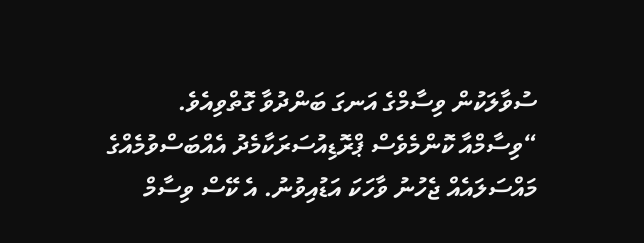ސުވާލަކުން ވިސާމްގެ އަނގަ ބަންދުވާ ގޮތްވިއެވެ.
“ވިސާމްއާ ކޮންމެވެސް ޕްރޮޑިއުސަރަކާމެދު އެއްބަސްވުމެއްގެ މައްސަލައެއް ޖެހުނު ވާހަކަ އަޑުއިވުނު. އެ ކޭސް ވިސާމް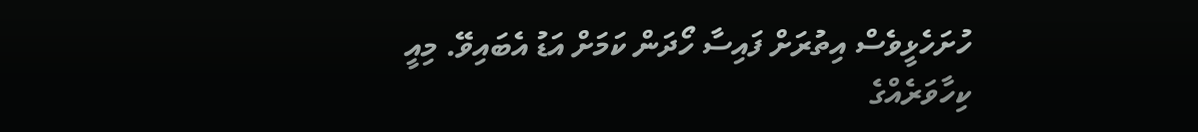ހުށަހެޅީވެސް އިތުރަށް ފައިސާ ހޯދަން ކަމަށް އަޑު އެބައިވޭ. މިއީ ކިހާވަރެއްގެ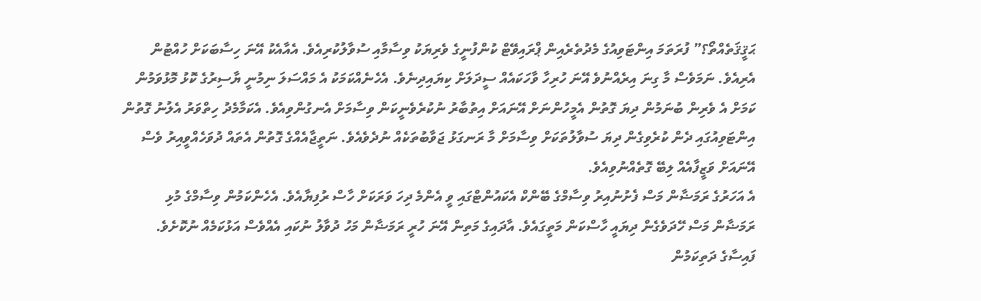ޙަޤީޤަތެއްތޯ؟” ފުރަތަމަ އިންޓަވިއުގެ މެދުތެރެއިން ޕްރައިވޭޓް ކުންފުނީގެ ވެރިޔަކު ވިސާމާއި ސުވާލުކުރިއެވެ. އެއާއެކު އޭނަ ހިސާބަކަށް ހުއްޓުން އެރިއެވެ. ނަމަވެސް މާ ގިނަ އިރެއްނުވެ އޭނަ ހުރިހާ ވާހަކައެއް ސީދަލަށް ކިޔައިދިނެވެ. އެހެނެއްކަމަކު އެ މައްސަލަ ނިމުނީ ޔާސިރުގެ ކޮޅު މޮޅުވަމުން ކަމަށް އެ ވެރިން ބުނަމުން ދިޔަ ގޮތުން އެމީހުންނަށް އޭނައަށް އިތުބާރު ނުކުރެވެނީކަން ވިސާމަށް އެނގުންވިއެވެ. އެކަމާމެދު ހިތްވަރު އެލުނު ގޮތުން އިންޓަވިއުގައި ދެން ކުރެވިގެން ދިޔަ ސުވާލުތަކަށް ވިސާމަށް މާ ރަނގަޅު ޖަވާބުތަކެއް ނުދެވެއެވެ. ނަތީޖާއެއްގެ ގޮތުން އެތައް ދުވަހެއްވީއިރު ވެސް އޭނައަށް ވަޒީފާއެއް ލިބޭ ގޮތެއްނުވިއެވެ.
އެ އަހަރުގެ ރަމަޟާން މަސް ފެށުނުއިރު ވިސާމްގެ ބޭންކް އެކައުންޓްގައި ވީ އެންމެ ދިހަ ވަރަކަށް ހާސް ރުފިޔާއެވެ. އެހެންކަމުން ވިސާމްގެ މުޅި ރަމަޟާން މަސް ހޭދަވެގެން ދިޔައީ ހާސްކަން މަތީގައެވެ. އާދައިގެ މަތިން އޭނަ ހުރީ ރަމަޟާން މަހު ދުވާލު ނުކައި އެއްވެސް އަޅުކަމެއް ނުކޮށެވެ. ފައިސާގެ ދަތިކަމުން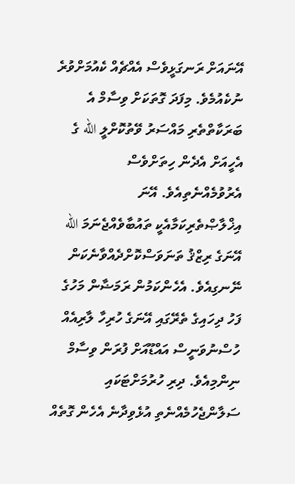އޭނައަށް ރަނގަޅީވެސް އެއްޗެއް ކެއުމަށްވުރެ ނުކެއުމެވެ. މިފަދަ ގޮތަކަށް ވިސާމް އެ ބަރަކާތްތެރި މައްސަރު ވޭތުކޮށްލީ الله ގެ އެހީއަށް އެދެން ހިތަށްވެސް އެރުވުމެއްނެތިއެވެ. އޭނަ އިޚްލާޞްތެރިކަމާއެކީ ތައުބާވެއްޖެނަމަ الله އޭނަގެ ރިޒްޤު ތަނަވަސްކޮށްދެއްވާނެކަން ނޭނގިއެވެ. އެހެންކަމުން ރަމަޟާން މަހުގެ ފަހު ދިހައިގެ ތެރޭގައި އޭނަގެ ހުރިހާ ލާރިއެއް ހުސްނުވަނީސް އައްޑޫއަށް ފުރަން ވިސާމް ނިންމިއެވެ. ދިރި ހުރުމަށްޓަކައި ސަލާންޖެހުމެއްނެތި އުޅެވިދާނެ އެހެން ގޮތެއް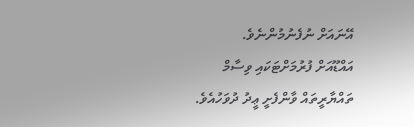އޭނައަށް ނުފެނުމުންނެވެ.
އައްޑޫއަށް ފުރުމަށްޓަކައި ވިސާމް ތައްޔާރީތައް ވާންފެށީ ޢީދު ދުވަހުއެވެ.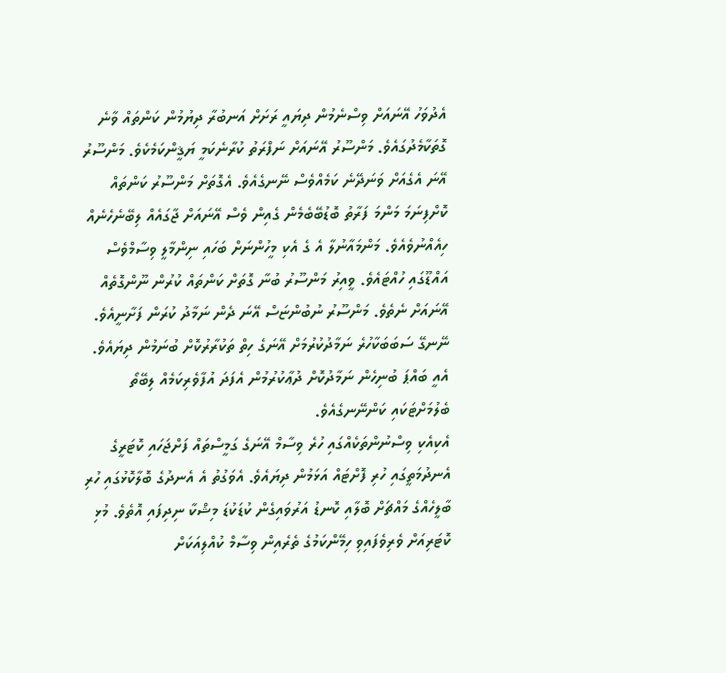އެދުވަހު އޭނައަށް ވިސްނެމުން ދިޔައީ ރަށަށް އަނބުރާ ދިޔުމުން ކަންތައް ވާނެ ގޮތަކާމެދުގައެވެ. މަންސޫރު އޭނައަށް ނަފްރަތު ކުރާނެކަމީ ޔަޤީންކަމެކެވެ. މަންސޫރު އޭނަ އެގެއަށް ވަނަދޭނެ ކަމެއްވެސް ނޭނގެއެވެ. އެގޮތަށް މަންސޫރު ކަންތައް ކޮށްފިނަމަ މަންމަ ފަރާތު ބޮޑުބޭބެމެން ގެއިން ވެސް އޭނައަށް ޖާގައެއް ލިބޭނެހެނެއް ހިއެއްނުވެއެވެ. މަންމައާނުލާ އެ ގެ އެކި މީހުންނަށް ބަހައި ނިންމާލީ ވިސާމްވެސް އައްޑޫގައި ހުއްޓައެވެ. ވީއިރު މަންސޫރު ބުނާ ގޮތަށް ކަންތައް ކުރުން ނޫންގޮތެއް އޭނައަށް ނެތެވެ. މަންސޫރު ނުބުންޏަސް އޭނަ ދެން ނަމާދު ކުރަން ފަށާނީއެވެ. ނޭނގޭ ސަބަބަކާހުރެ ނަމާދުކުރުމަށް އޭނަގެ ހިތް ތަކުރާރުކޮށް ބުނަމުން ދިޔައެވެ. އެއީ ބައްޕަ ބުނިހެން ނަމާދުކޮށް ދުޢާކުރުމުން އެފަދަ އުފާވެރިކަމެއް ލިބޭތޯ ބެލުމަށްޓަކައި ކަންނޭނގެއެވެ.
އެކިއެކި ވިސްނުންތަކެއްގައި ހުރެ ވިސާމް އޭނަގެ ގަމީސްތައް ފަށްޖަހައި ކޮޓަރީގެ އެނދުމަތީގައި ހުރި ފޮށްޓައް އަޅަމުން ދިޔައެވެ. އެވަގުތު އެ އެނދުގެ ބޮލާކޮޅުގައި ހުރި ބާލީހެއްގެ މައްޗަށް ބޮލާއި ކޮނޑު އަރުވައިގެން ކުޑަކުޑަ މިޝްކާ ނިދިފައި އޮތެވެ. މުޅި ކޮޓަރިއަށް ވެރިވެފައިވި ހިމޭންކަމުގެ ތެރެއިން ވިސާމް ކުއްލިއަކަށް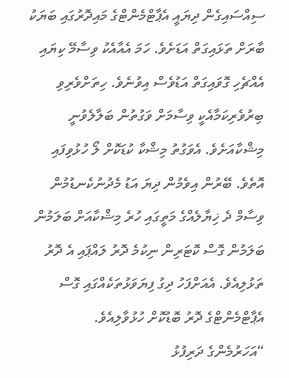ސިއްސައިގެން ދިޔައީ އެޕާޓްމެންޓްގެ މައިދޮރުގައި ބަޔަކު ބާރަށް ތަޅައިގަތް އަޑަށެވެ. ހަމަ އެއާއެކު ވިސާމޭ ކިޔައި އެއްޗެހި ގޮވައިގަތް އަޑުވެސް އިވުނެވެ. ހިތަށްވެރިވި ބިރުވެރިކަމާއެކީ ވިސާމަށް ވަގުތުން ބަލާލެވުނީ މިޝްކާއަށެވެ. އެވަގުތު މިޝްކާ ކުޑަކޮށް ލޯ ހުޅުވިފައި އޮތެވެ. ބޭރުން އިވެމުން ދިޔަ އަޑު މެދުނުކެނޑުމުން ވިސާމް ދެ ޚިޔާލެއްގެ މަތީގައި ހުރެ މިޝްކާއަށް ބަލަމުން ބަލަމުން ގޮސް ކޮޓަރިން ނިކުމެ ދޮރު ލައްޕައި އެ ދޮރު ތަޅުލިއެވެ. އެއަށްފަހު ދިގު ފިޔަވަޅުތަކެއްގައި ގޮސް އެޕާޓްމެންޓްގެ ދޮރު ބޮޑުކޮށް ހުޅުވާލިއެވެ.
“އަހަރުމެންގެ ދަރިފުޅު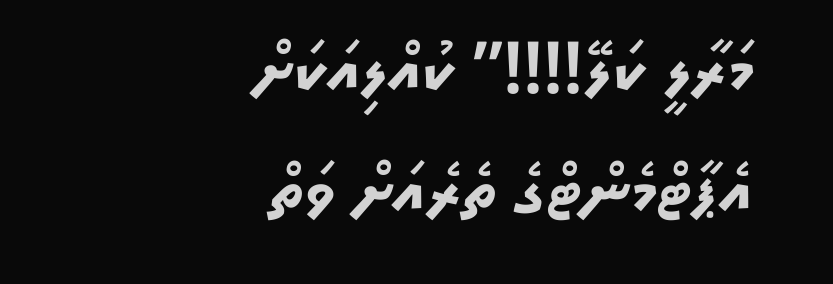މަރާލީ ކަލޭ!!!!” ކުއްލިއަކަށް އެޕާޓްމެންޓްގެ ތެރެއަށް ވަތް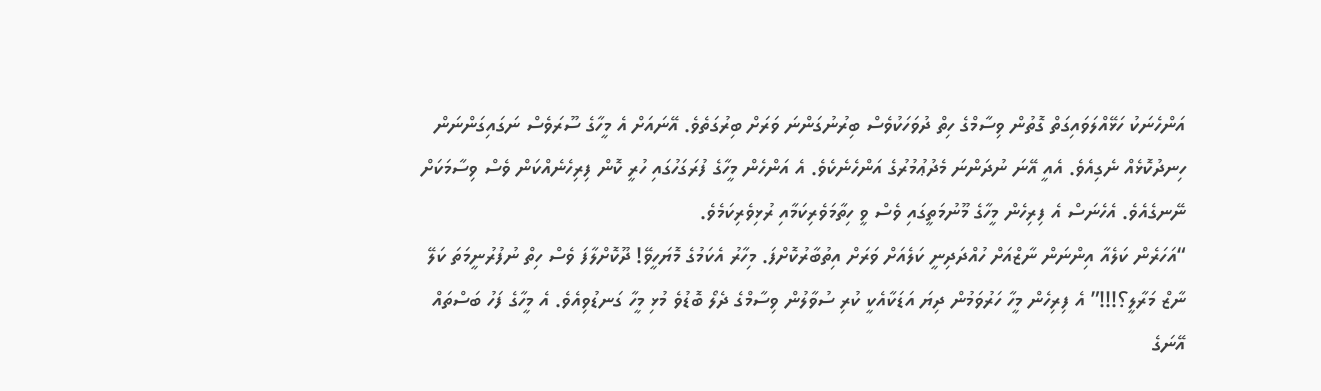އަންހެނަކު ހަޅޭއްލަވައިގަތް ގޮތުން ވިސާމްގެ ހިތް ދުވަހަކުވެސް ބިރުނުގަންނަ ވަރަށް ބިރުގަތެވެ. އޭނައަށް އެ މީހާގެ ސޫރަވެސް ނަގައިގަންނަން ހިނދުކޮޅެއް ނެގިއެވެ. އެއީ އޭނަ ނުދަންނަ މެދުޢުމުރުގެ އަންހެނެކެވެ. އެ އަންހެން މީހާގެ ފުރަގަހުގައި ހުރީ ކޮން ފިރިހެނެއްކަން ވެސް ވިސާމަކަށް ނޭނގެއެވެ. އެހެނަސް އެ ފިރިހެން މީހާގެ މޫނުމަތީގައި ވެސް ވީ ހިތާމަވެރިކަމާއި ރުޅިވެރިކަމެވެ.
“އަހަރެން ކަލެއާ އިންނަން ނާޒްއަށް ހުއްދަދިނީ ކަލެއަށް ވަރަށް އިތުބާރުކޮށްފަ. މިހާރު އެކަމުގެ މޮޔަހީވޭ! ދޫކޮށްލާފަ ވެސް ހިތް ނުފުރުނީމަތަ ކަލޭ ނާޒް މަރާލީ؟!!!” އެ ފިރިހެން މީހާ ހަރުވަމުން ދިޔަ އަޑަކާއެކީ ކުރި ސުވާލުން ވިސާމްގެ ދެލޯ ބޮޑުވެ މުޅި މީހާ ގަނޑުވިއެވެ. އެ މީހާގެ ފަހު ބަސްތައް އޭނަގެ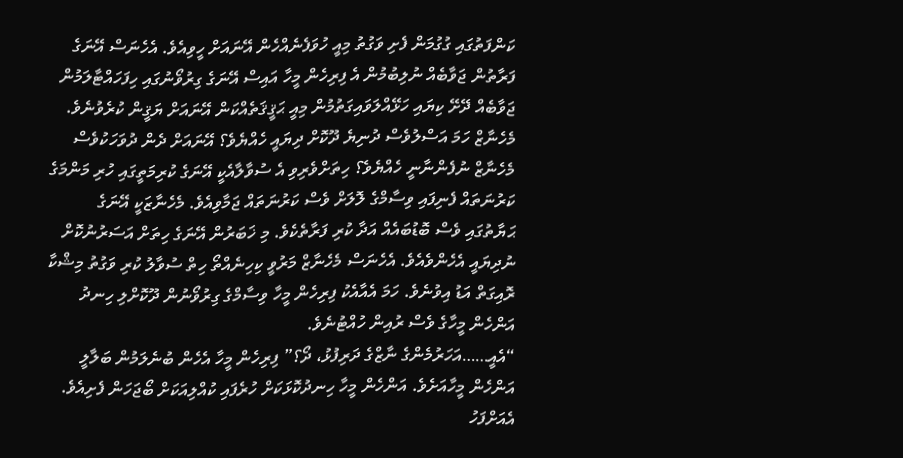ކަންފަތުގައި ގުގުމަން ފެށި ވަގުތު މިއީ ހުވަފެނެއްހެން އޭނައަށް ހީވިއެވެ. އެހެނަސް އޭނަގެ ފަރާތުން ޖަވާބެއް ނުލިބުމުން އެ ފިރިހެން މީހާ އައިސް އޭނަގެ ގިރުވޯނުގައި ހިފަހައްޓާލަމުން ޖަވާބެއް ދޭށޭ ކިޔައި ހަޅޭއްލަވައިގަތުމުން މިއީ ޙަޤީޤަތެއްކަން އޭނައަށް ޔަޤީން ކުރެވުނެވެ. މެހެނާޒް ހަމަ އަސްލުވެސް ދުނިޔެ ދޫކޮށް ދިޔައީ ހެއްޔެވެ؟ އޭނައަށް ދެން ދުވަހަކުވެސް މެހެނާޒް ނުފެންނާނީ ހެއްޔެވެ؟ ހިތަށްވެރިވި އެ ސުވާލާއެކީ އޭނަގެ ކުރިމަތީގައި ހުރި މަންމަގެ ކަރުނަތައް ފެނިފައި ވިސާމްގެ ލޮލަށް ވެސް ކަރުނަތައް ޖަމާވިއެވެ. މެހެނާޒަކީ އޭނަގެ ޙަޔާތުގައި ވެސް ބޮޑުބައެއް އަދާ ކުރި ފަރާތެކެވެ. މި ޚަބަރުން އޭނަގެ ހިތަށް އަސަރުނުކޮށް ނުދިޔައީ އެހެންވެއެވެ. އެހެނަސް މެހެނާޒް މަރުވީ ކިހިނެއްތޯ ހިތް ސުވާލު ކުރި ވަގުތު މިޝްކާ ރޮއިގަތް އަޑު އިވުނެވެ. ހަމަ އެއާއެކު ފިރިހެން މީހާ ވިސާމްގެ ގިރުވޯނުން ދޫކޮށްލި ހިނދު އަންހެން މީހާގެ ވެސް ރުއިން ހުއްޓުނެވެ.
“އެއީ……އަހަރުމެންގެ ނާޒްގެ ދަރިފުޅު، ދޯ؟” ފިރިހެން މީހާ އެހެން ބުނެލަމުން ބަލާލީ އަންހެން މީހާއަށެވެ. އަންހެން މީހާ ހިނދުކޮޅަކަށް ހުރެފައި ކުއްލިއަކަށް ބޯޖަހަން ފެށިއެވެ. އެއަށްފަހު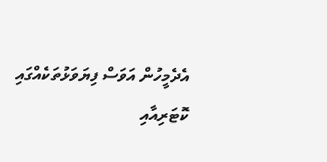އެދެމީހުން އަވަސް ފިޔަވަޅުތަކެއްގައި ކޮޓަރިއާއި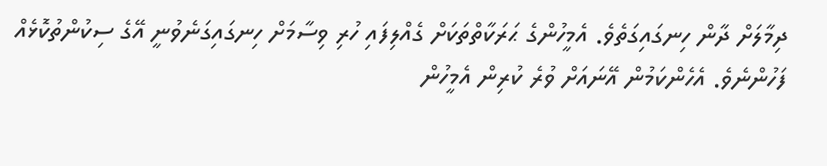ދިމާލަށް ދާން ހިނގައިގަތެވެ. އެމީހުންގެ ޙަރަކާތްތަކަށް ގެއްލިފައި ހުރި ވިސާމަށް ހިނގައިގަނެވުނީ އޭގެ ސިކުންތުކޮޅެއް ފަހުންނެވެ. އެހެންކަމުން އޭނައަށް ވުރެ ކުރިން އެމީހުން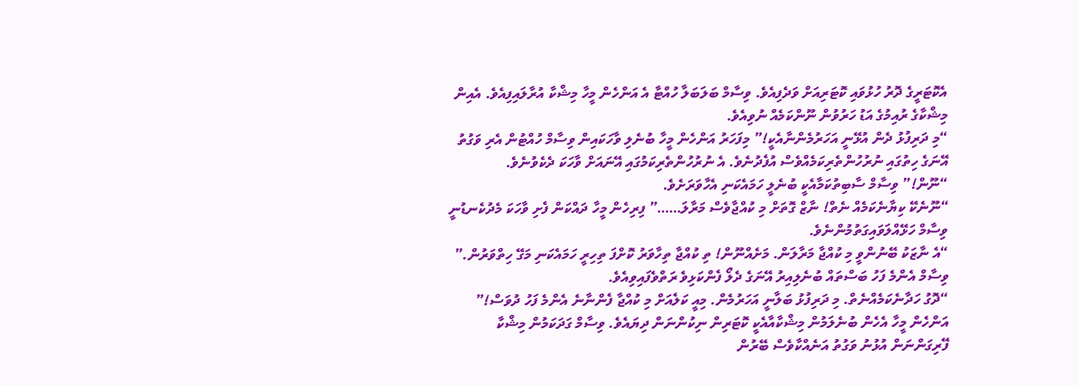އެކޮޓަރީގެ ދޮރު ހުޅުވައި ކޮޓަރިއަށް ވަދެފިއެވެ. ވިސާމް ބަލަބަލާ ހުއްޓާ އެ އަންހެން މީހާ މިޝްކާ އުރާލައިފިއެވެ. އެއިން މިޝްކާގެ ރުއިމުގެ އަޑު ހަރުވުން ނޫންކަމެއް ނުވިއެވެ.
“މި ދަރިފުޅު ދެން އުޅޭނީ އަހަރުމެންނާއެކީ!” މިފަހަރު އަންހެން މީހާ ބުނެލި ވާހަކައިން ވިސާމް ހުއްޓުން އެރި ވަގުތު އޭނަގެ ހިތުގައި ނުރުހުންތެރިކަމެއްވެސް އުފެދުނެވެ. އެ ނުރުހުންތެރިކަމުގައި އޭނައަށް ވާހަކަ ދެކެވުނެވެ.
“ނޫން!” ވިސާމް ސާބިތުކަމާއެކީ ބުނެލީ ހަމައެކަނި އެހާވަރަށެވެ.
“ނޫނެކޭ ކިޔާނެކަމެއް ނެތް! ނާޒް ގޮތަށް މި ކުއްޖާވެސް މަރާލަ……” ފިރިހެން މީހާ ދައްކަން ފެށި ވާހަކަ މެދުކެނޑުނީ ވިސާމް ހަޅޭއްލަވައިގަތުމުންނެވެ.
“އެ ނާޒަކު ބޭނުންވީ މި ކުއްޖާ މަރާލަން. މަށެއްނޫން! ތި ކުއްޖާ ތިހާވަރު ކޮށްފަ ތިހިރީ ހަމައެކަނި މަގޭ ހިތްވަރުން.” ވިސާމް އެންމެ ފަހު ބަސްތައް ބުނެލިއިރު އޭނަގެ ދެލޯ ފެންކަޅިވެ ރަތްވެފައިވިއެވެ.
“ދޮގު ހަދާނެކަމެއްނެތް. މި ދަރިފުޅު ބަލާނީ އަހަރުމެން. މިއީ ކަލެއަށް މި ކުއްޖާ ފެންނާނެ އެންމެ ފަހު ދުވަސް!” އަންހެން މީހާ އެހެން ބުނެލަމުން މިޝްކާއާއެކީ ކޮޓަރިން ނިކުންނަން ދިޔައެވެ. ވިސާމް ގަދަކަމުން މިޝްކާ ފޭރިގަންނަން އުޅުނު ވަގުތު އަނެއްކާވެސް ބޭރުން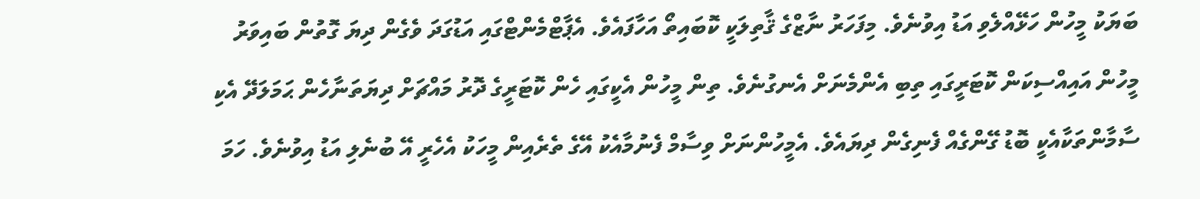ބަޔަކު މީހުން ހަޅޭއްލެވި އަޑު އިވުނެވެ. މިފަހަރު ނާޒްގެ ޤާތިލަކީ ކޮބައިތޯ އަހާފައެވެ. އެޕާޓްމެންޓްގައި އަޑުގަދަ ވެގެން ދިޔަ ގޮތުން ބައިވަރު މީހުން އައިއްސިކަން ކޮޓަރީގައި ތިބި އެންމެނަށް އެނގުނެވެ. ތިން މީހުން އެކީގައި ހެން ކޮޓަރީގެ ދޮރު މައްޗަށް ދިޔަތަނާހެން ޙަމަލަދޭ އެކި ސާމާންތަކާއެކީ ބޮޑު ގޭންގެއް ފެނިގެން ދިޔައެވެ. އެމީހުންނަށް ވިސާމް ފެނުމާއެކު އޭގެ ތެރެއިން މީހަކު އެހެރީ އޭ ބުނެލި އަޑު އިވުނެވެ. ހަމަ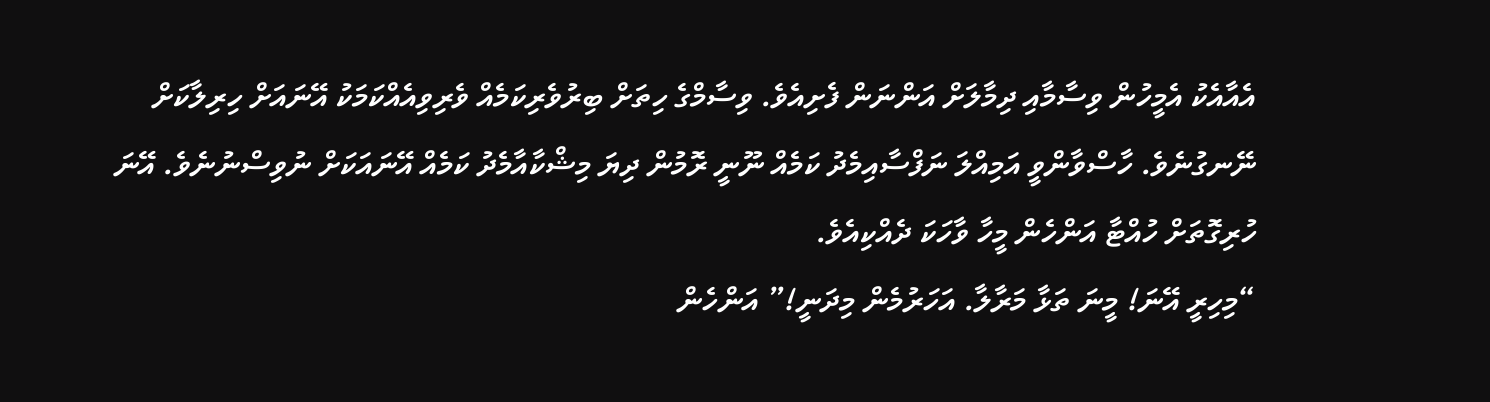އެއާއެކު އެމީހުން ވިސާމާއި ދިމާލަށް އަންނަން ފެށިއެވެ. ވިސާމްގެ ހިތަށް ބިރުވެރިކަމެއް ވެރިވިއެއްކަމަކު އޭނައަށް ހިރިލާކަށް ނޭނގުނެވެ. ހާސްވާންވީ އަމިއްލަ ނަފްސާއިމެދު ކަމެއް ނޫނީ ރޮމުން ދިޔަ މިޝްކާއާމެދު ކަމެއް އޭނައަކަށް ނުވިސްނުނެވެ. އޭނަ ހުރިގޮތަށް ހުއްޓާ އަންހެން މީހާ ވާހަކަ ދެއްކިއެވެ.
“މިހިރީ އޭނަ! މީނަ ތަޅާ މަރާލާ. އަހަރުމެން މިދަނީ!” އަންހެން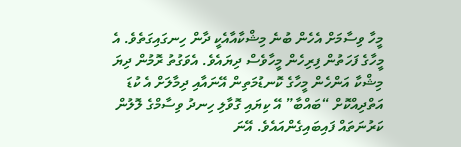މީހާ ވިސާމަށް އެހެން ބުނެ މިޝްކާއާއެކީ ދާން ހިނގައިގަތެވެ. އެ މީހާގެ ފަހަތުން ފިރިހެން މީހާވެސް ދިޔައެވެ. އެވަގުތު ރޮމުން ދިޔަ މިޝްކާ އަންހެން މީހާގެ ކޮނޑުމަތިން އޭނައާއި ދިމާލަށް އެ ކުޑަ އަތްދިއްކޮށް “ބައްބާ” އޭ ކިޔައި ގޮވާލި ހިނދު ވިސާމްގެ ލޮލުން ކަރުނަތައް ފައިބައިގެންއައެވެ. އޭނަ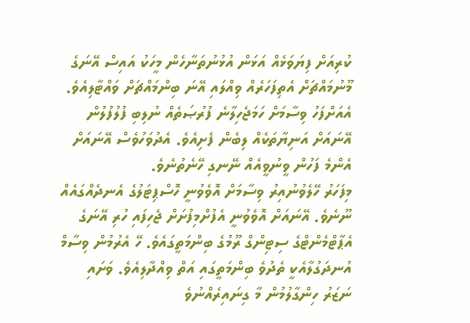ކުރިއަށް ފިޔަވަޅެއް އަޅަން އުޅުނުތަނާހެން މީހަކު އައިސް އޭނަގެ މޫނުމައްޗަށް އެތިފަހަރެއް ވިއްލައި އޭނަ ބިންމައްޗަށް ވައްޓާލިއެވެ. އެއަށްފަހު ވިސާމަށް ހަމަޖެހިލާނެ ފުރުޞަތެއް ނުލިބި ފުލުފުލުން އޭނައަށް އަނިޔާތަކެއް ލިބެން ފެށިއެވެ. އެދުވަހުވެސް އޭނައަށް އެންމެ ފަހުން ވީނުވީއެއް ނޭނގި ހޭނެތުނެވެ.
މިފަހަރު ހޭލެވުނުއިރު ވިސާމަށް އޮވެވުނީ ހޮސްޕިޓަލުގެ އެނދެއްގައެއް ނޫނެވެ. އޭނައަށް އޮވެވުނީ އެފުށްމިފުށަށް ޖެހިފައި ހުރި އޭނަގެ އެޕާޓްމެންޓްގެ ސިޓިންގް ރޫމުގެ ބިންމަތީގައެވެ. ހޭ އެރުމުން ވިސާމް އުނދަގުލާއެކީ ތެދުވެ ބިންމަތީގައި އަތް ވިއްދާލިއެވެ. ވަށައި ނަޒަރު ހިންގާލުމުން މާ ގިނައިރެއްނުވެ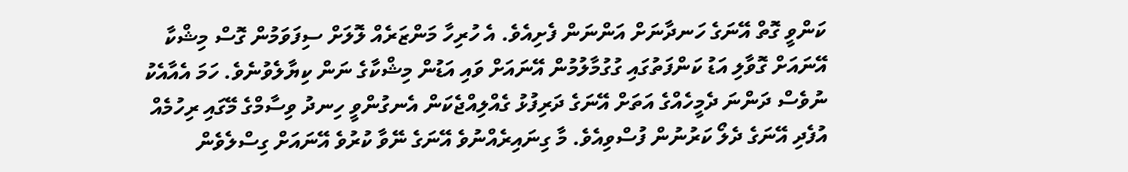ކަންވީ ގޮތް އޭނަގެ ހަނދާނަށް އަންނަން ފެށިއެވެ. އެ ހުރިހާ މަންޒަރެއް ލޮލަށް ސިފަވަމުން ގޮސް މިޝްކާ އޭނައަށް ގޮވާލި އަޑު ކަންފަތުގައި ގުގުމާލުމުން އޭނައަށް ވައި އަޑުން މިޝްކާގެ ނަން ކިޔާލެވުނެވެ. ހަމަ އެއާއެކު ނުވެސް ދަންނަ ދެމީހެއްގެ އަތަށް އޭނަގެ ދަރިފުޅު ގެއްލިއްޖެކަން އެނގުންވީ ހިނދު ވިސާމްގެ މޭގައި ރިހުމެއް އުފެދި އޭނަގެ ދެލޯ ކަރުނުން ފުސްވިއެވެ. މާ ގިނައިރެއްނުވެ އޭނަގެ ނޭވާ ކުރުވެ އޭނައަށް ގިސްލެވެން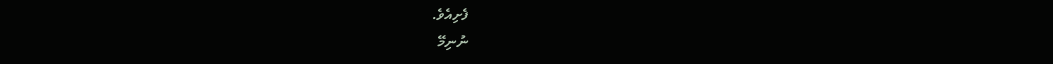ފެށިއެވެ.
ނުނިމޭ